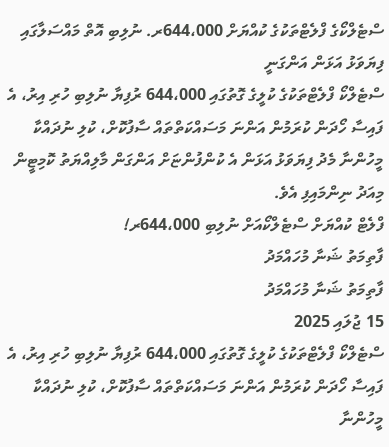ސްޓެލްކޯގެ ފްލެޓްތަކުގެ ކުއްޔަށް 644،000ރ. ނުލިބި އޮތް މައްސަލާގައި ފިޔަވަޅު އަޅަން އަންގަނީ
ސްޓެލްކޯ ފްލެޓްތަކުގެ ކުލީގެ ގޮތުގައި 644،000 ރުފިޔާ ނުލިބި ހުރި އިރު، އެ ފައިސާ ހޯދަން ކުރަމުން އަންނަ މަސައްކަތްތައް ސާފުކޮށް، ކުލި ނުދައްކާ މީހުންނާ މެދު ފިޔަވަޅު އަޅަން އެ ކުންފުންޏަށް އަންގަން މާލިއްޔަތު ކޮމިޓީން މިއަދު ނިންމައިފި އެވެ.
ފްލެޓް ކުއްޔަށް ސްޓެލްކޯއަށް ނުލިބި 644،000ރ!
ފާތިމަތު ޝަނާ މުހައްމަދު
ފާތިމަތު ޝަނާ މުހައްމަދު
15 ޖުލައި 2025
ސްޓެލްކޯ ފްލެޓްތަކުގެ ކުލީގެ ގޮތުގައި 644،000 ރުފިޔާ ނުލިބި ހުރި އިރު، އެ ފައިސާ ހޯދަން ކުރަމުން އަންނަ މަސައްކަތްތައް ސާފުކޮށް، ކުލި ނުދައްކާ މީހުންނާ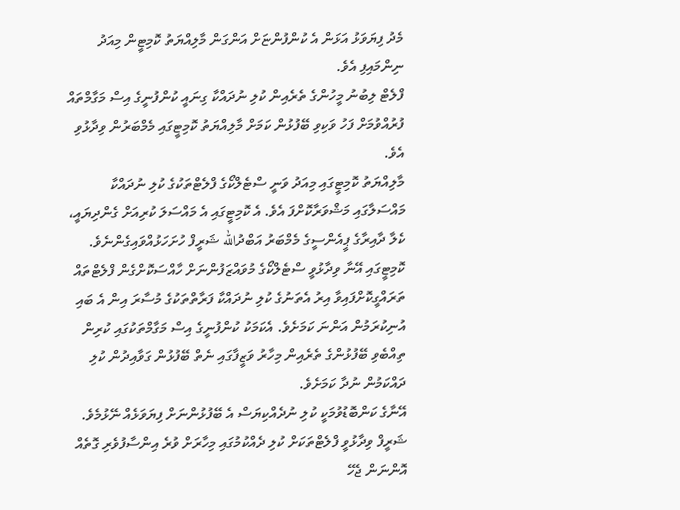މެދު ފިޔަވަޅު އަޅަން އެ ކުންފުންޏަށް އަންގަން މާލިއްޔަތު ކޮމިޓީން މިއަދު ނިންމައިފި އެވެ.
ފްލެޓް ލިބުނު މީހުންގެ ތެރެއިން ކުލި ނުދައްކާ ގިނައީ ކުންފުނީގެ އިސް މަގާމްތައް ފުރުއްވުމަށް ފަހު ވަކިވި ބޭފުޅުން ކަމަށް މާލިއްޔަތު ކޮމިޓީގައި މެމްބަރުން ވިދާޅުވި އެވެ.
މާލިއްޔަތު ކޮމިޓީގައި މިއަދު ވަނީ ސްޓެލްކޯގެ ފްލެޓްތަކުގެ ކުލި ނުދައްކާ މައްސަލާގައި މަޝްވަރާކޮށްފަ އެވެ. އެ ކޮމިޓީގައި އެ މައްސަލަ ކުރިއަށް ގެންދިޔައީ، ކެލާ ދާއިރާގެ ޕީއެންސީގެ މެމްބަރު އަބްދުالله ޝަރީފް ހުށަހަޅުއްވައިގެންނެވެ.
ކޮމިޓީގައި އޭނާ ވިދާޅުވީ ސްޓެލްކޯގެ މުވައްޒަފުންނަށް ހާއްސަކޮށްގެން ފްލެޓްތައް ތަރައްގީކޮށްފައިވާ އިރު އެތަނުގެ ކުލި ނުދައްކާ ފަރާތްތަކުގެ މުސާރަ އިން އެ ބައި އުނިކުރަމުން އަންނަ ކަމަށެވެ. އެކަމަކު ކުންފުނީގެ އިސް މަގާމްތަކުގައި ކުރިން ތިއްބެވި ބޭފުޅުންގެ ތެރެއިން މިހާރު ވަޒީފާގައި ނެތް ބޭފުޅުން ގަވާއިދުން ކުލި ދައްކަމުން ނުދާ ކަމަށެވެ.
އޭނާގެ ކަންބޮޑުވުމަކީ ކުލި ނުދެއްކިޔަސް އެ ބޭފުޅުންނަށް ފިޔަވަޅެއް ނޭޅުމެވެ.
ޝަރީފް ވިދާޅުވީ ފްލެޓްތަކަށް ކުލި ދެއްކުމުގައި މިހާރަށް ވުރެ އިންސާފުވެރި ގޮތެއް އޮންނަން ޖެހޭ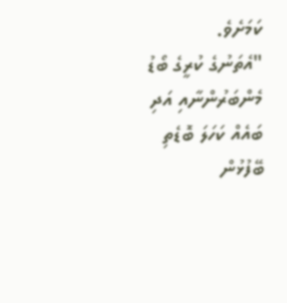ކަމަށެވެ.
"އެތަނުގެ ކުރީގެ ބޯޑު މެންބަރުންނާއި އަދި ބައެއް ކަހަލަ ބޮޑެތި ބޭފުޅުން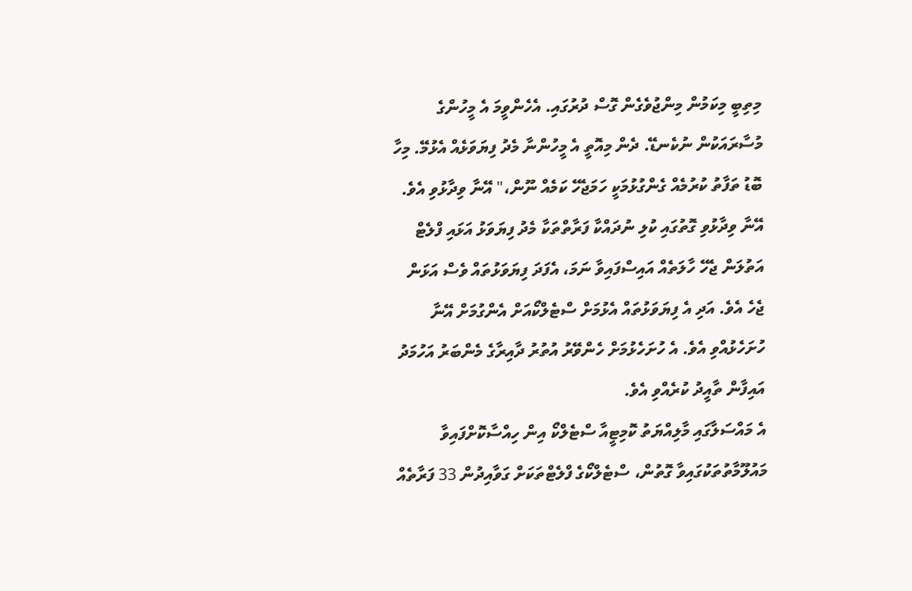މިތިބީ މިކަމުން މިންޖުވެގެން ގޮސް ދުރުގައި. އެހެންވީމަ އެ މީހުންގެ މުސާރައަކުން ނުކެނޑޭ. ދެން މިއޮތީ އެ މީހުންނާ މެދު ފިޔަވަޅެއް އެޅުމޭ. މިހާ ބޮޑު ތަފާތު ކުރުމެއް ގެންގުޅުމަކީ ހަމަޖެހޭ ކަމެއް ނޫން،" އޭނާ ވިދާޅުވި އެވެ.
އޭނާ ވިދާޅުވި ގޮތުގައި ކުލި ނުދައްކާ ފަރާތްތަކާ މެދު ފިޔަވަޅު އަޅައި ފްލެޓް އަތުލަން ޖެހޭ ހާލަތެއް އައިސްފައިވާ ނަމަ، އެފަދަ ފިޔަވަޅުތައް ވެސް އަޅަން ޖެހެ އެވެ. އަދި އެ ފިޔަވަޅުތައް އެޅުމަށް ސްޓެލްކޯއަށް އެންގުމަށް އޭނާ ހުށަހެޅުއްވި އެވެ. އެ ހުށަހެޅުމަށް ހެންވޭރު އުތުރު ދާއިރާގެ މެންބަރު އަހުމަދު އައިފާން ތާއީދު ކުރެއްވި އެވެ.
އެ މައްސަލާގައި މާލިއްޔަތު ކޮމިޓީއާ ސްޓެލްކޯ އިން ހިއްސާކޮށްފައިވާ މައުލޫމާތުތަކުގައިވާ ގޮތުން، ސްޓެލްކޯގެ ފްލެޓްތަކަށް ގަވާއިދުން 33 ފަރާތެއް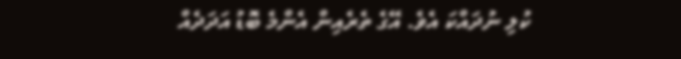ކުލި ނުދައްކަ އެވެ. އޭގެ ތެރެއިން އެންމެ ބޮޑު އަދަދެއް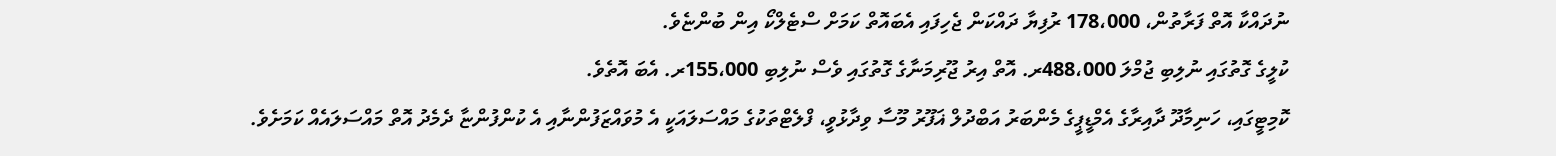ނުދައްކާ އޮތް ފަރާތުން، 178،000 ރުފިޔާ ދައްކަން ޖެހިފައި އެބައޮތް ކަމަށް ސްޓެލްކޯ އިން ބުންޏެވެ.
ކުލީގެ ގޮތުގައި ނުލިބި ޖުމްލަ 488،000ރ. އޮތް އިރު ޖޫރިމަނާގެ ގޮތުގައި ވެސް ނުލިބި 155،000ރ. އެބަ އޮތެވެ.
ކޮމިޓީގައި، ހަނިމާދޫ ދާއިރާގެ އެމްޑީޕީގެ މެންބަރު އަބްދުލް ޣަފޫރު މޫސާ ވިދާޅުވީ، ފްލެޓްތަކުގެ މައްސަލައަކީ އެ މުވައްޒަފުންނާއި އެ ކުންފުންޏާ ދެމެދު އޮތް މައްސަލައެއް ކަމަށެވެ.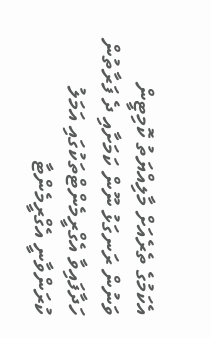އެކަމުގެ ތެރެއަށް މާލިއްޔަތު ކޮމިޓީން ވަނުން ރަނގަޅު ނޫން ކަމަށާއި ދެ ފަރާތުން ހަދާފައިވާ އެގްރީމެންޓްތަކުގައި އަމަލު ކުރަންވާނީ އެގްރީމެންޓާ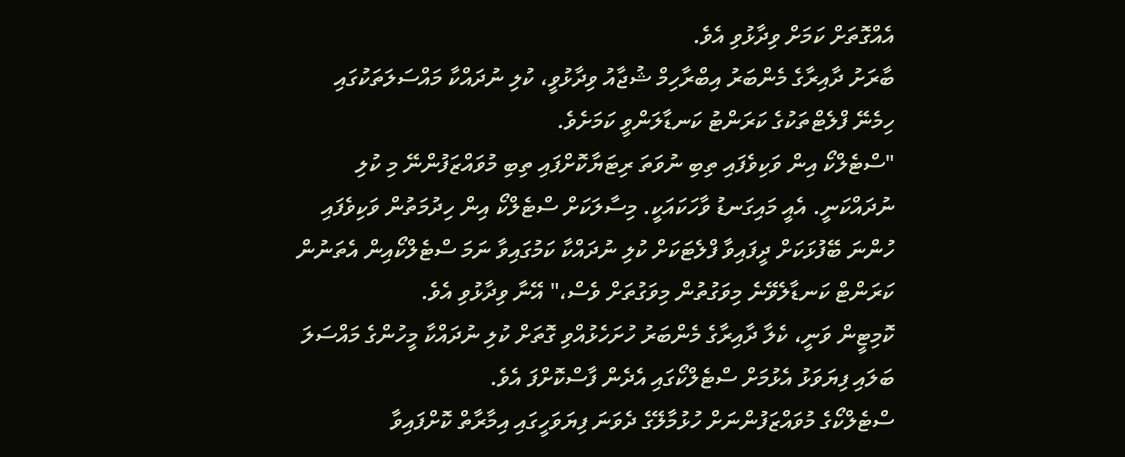އެއްގޮތަށް ކަމަށް ވިދާޅުވި އެވެ.
ބާރަށު ދާއިރާގެ މެންބަރު އިބްރާހިމް ޝުޖާއު ވިދާޅުވީ، ކުލި ނުދައްކާ މައްސަލަތަކުގައި ހިމެނޭ ފްލެޓްތަކުގެ ކަރަންޓު ކަނޑާލަންވީ ކަމަށެވެ.
"ސްޓެލްކޯ އިން ވަކިވެފައި ތިބި ނުވަތަ ރިޓަޔާކޮށްފައި ތިބި މުވައްޒަފުންނޭ މި ކުލި ނުދައްކަނީ. އެއީ މައިގަނޑު ވާހަކައަކީ. މިސާލަކަށް ސްޓެލްކޯ އިން ހިދުމަތުން ވަކިވެފައި ހުންނަ ބޭފުޅަކަށް ދީފައިވާ ފްލެޓަކަށް ކުލި ނުދައްކާ ކަމުގައިވާ ނަމަ ސްޓެލްކޯއިން އެތަނުން ކަރަންޓް ކަނޑާލެވޭނެ މިވަގުތުން މިވަގުތަށް ވެސް،" އޭނާ ވިދާޅުވި އެވެ.
ކޮމިޓީން ވަނީ، ކެލާ ދާއިރާގެ މެންބަރު ހުށަހެޅުއްވި ގޮތަށް ކުލި ނުދައްކާ މީހުންގެ މައްސަލަ ބަލައި ފިޔަވަޅު އެޅުމަށް ސްޓެލްކޯގައި އެދެން ފާސްކޮށްފަ އެވެ.
ސްޓެލްކޯގެ މުވައްޒަފުންނަށް ހުޅުމާލޭގެ ދެވަނަ ފިޔަވަހީގައި އިމާރާތް ކޮށްފައިވާ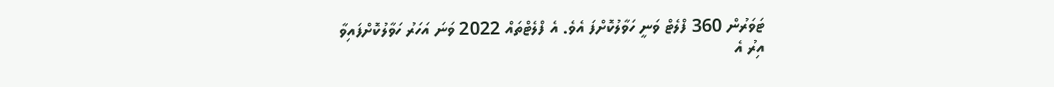ޓަވަރުން 360 ފްލެޓް ވަނީ ހަވާލުކޮށްފަ އެވެ. އެ ފްލެޓްތައް 2022 ވަނަ އަހަރު ހަވާލުކޮށްފައިވާ އިރު އެ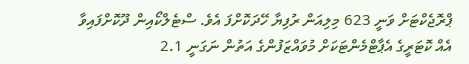ޕްރޮޖެކްޓަށް ވަނީ 623 މިލިއަން ރުފިޔާ ހޭދަކޮށްފަ އެވެ. ސްޓެލްކޯއިން ދޫކޮށްފައިވާ އެއް ކޮޓަރީގެ އެޕާޓްމެންޓަކަށް މުވައްޒަފުންގެ އަތުން ނަގަނީ 2.1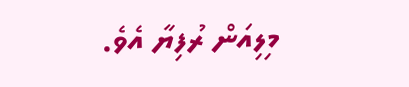މިލިއަން ރުފިޔާ އެވެ.